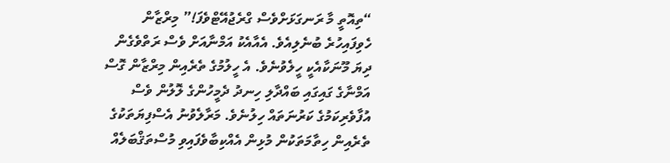“ތިއޮތީ މާ ރަނގަޅަށްވެސް ގްރެޖުއޭޓްވެފަ!” މިރްޒާން ހެވިފައިހުރެ ބުނެލިއެވެ. އެއާއެކު އަމްނާއަށް ވެސް ރަތްވެގެން ދިޔަ މޫނަކާއެކީ ހީލެވުނެވެ. އެ ހީލުމުގެ ތެރެއިން މިރްޒާން ގޮސް އަމްނާގެ ގައިގައި ބައްދާލި ހިނދު ދެމީހުންގެ ލޮލުން ވެސް އުފާވެރިކަމުގެ ކަރުނަތައް ހިލުނެވެ. މަރާލެވުނު އެސްފިޔަތަކުގެ ތެރެއިން ހިތާމަތަކުން މުޅިން އެއްކިބާވެފައިވި މުސްތަޤްބަލެއް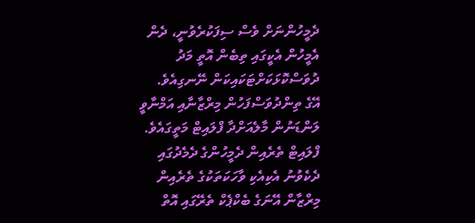ދެމީހުންނަށް ވެސް ސިފަކުރެވުނީ، ދެން އެމީހުން އެކީގައި ތިބެން އޮތީ މަދު ދުވަސްކޮޅަކަށްޓަކައިކަން ނޭނގިއެވެ.
އޭގެ ތިންދުވަސްފަހުން މިރްޒާނާއި އަމްނާވީ ލަންޑަނުން މާލެއަށްދާ ފްލައިޓް މަތީގައެވެ. ފްލައިޓް ތެރެއިން ދެމީހުންގެ ދެމެދުގައި ދެކެވުނު އެކިއެކި ވާހަކަތަކުގެ ތެރެއިން މިރްޒާން އޭނަގެ ބެކްޕެކް ތެރޭގައި އޮތް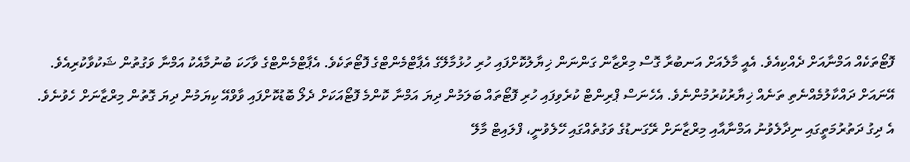ފޮޓޯތަކެއް އަމްނާއަށް ދެއްކިއެވެ. އެއީ މާލެއަށް އަނބުރާ ގޮސް މިރްޒާން ގަންނަން ޚިޔާލުކޮށްފައި ހުރި ހުޅުމާލޭގެ އެޕާޓްމެންޓްގެ ފޮޓޯތަކެވެ. އެޕާޓްމެންޓްގެ ވާހަކަ ބުނުމާއެކު އަމްނާ ވަގުތުން ޝަކުވާކުރިއެވެ. އޭނައަށް ދައްކާލުމެއްނެތި ތަނެއް ޚިޔާރުކުރުމުންނެވެ. އެހެނަސް ޕްރިންޓް ކުރެވިފައި ހުރި ފޮޓޯތައް ބަލަމުން ދިޔަ އަމްނާ ކޮންމެ ފޮޓޯއަކަށް ދެލޯ ބޮޑުކޮށްފައި ވާވްއޭ ކިޔަމުން ދިޔަ ގޮތުން މިރްޒާނަށް ހެވުނެވެ.
އެ ދިގު ދަތުރުމަތީގައި ނިދާލެވުނު އަމްނާއާއި މިރްޒާނަށް ރޭގަނޑުގެ ވަގުތެއްގައި ހޭލެވުނީ، ފްލައިޓް މާލޭ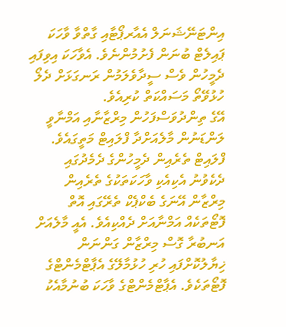އިންޓަނޭޝަނަލް އެއާރޕޯޓާއި ގާތްވާ ވާހަކަ ޕައިލެޓް ބުނަން ފެށުމުންނެވެ. އެވާހަކަ އިވިފައި ދެމީހުން ވެސް ސީދާވެލަމުން ރަނގަޅަށް ދެލޯ ހުޅުވޭތޯ މަސައްކަތް ކުރިއެވެ.
އޭގެ ތިންދުވަސްފަހުން މިރްޒާނާއި އަމްނާވީ ލަންޑަނުން މާލެއަށްދާ ފްލައިޓް މަތީގައެވެ. ފްލައިޓް ތެރެއިން ދެމީހުންގެ ދެމެދުގައި ދެކެވުނު އެކިއެކި ވާހަކަތަކުގެ ތެރެއިން މިރްޒާން އޭނަގެ ބެކްޕެކް ތެރޭގައި އޮތް ފޮޓޯތަކެއް އަމްނާއަށް ދެއްކިއެވެ. އެއީ މާލެއަށް އަނބުރާ ގޮސް މިރްޒާން ގަންނަން ޚިޔާލުކޮށްފައި ހުރި ހުޅުމާލޭގެ އެޕާޓްމެންޓްގެ ފޮޓޯތަކެވެ. އެޕާޓްމެންޓްގެ ވާހަކަ ބުނުމާއެކު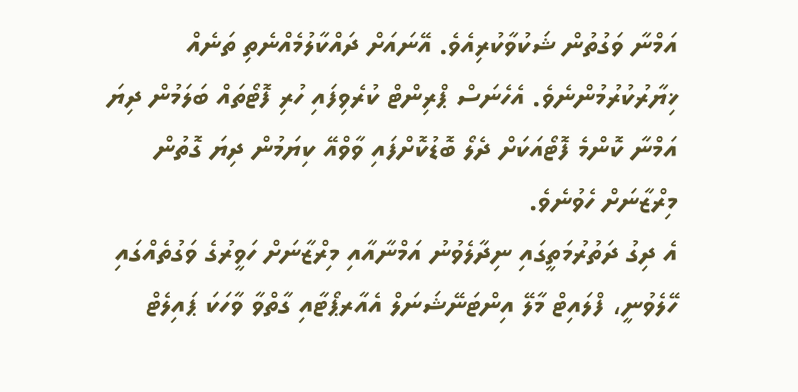އަމްނާ ވަގުތުން ޝަކުވާކުރިއެވެ. އޭނައަށް ދައްކާލުމެއްނެތި ތަނެއް ޚިޔާރުކުރުމުންނެވެ. އެހެނަސް ޕްރިންޓް ކުރެވިފައި ހުރި ފޮޓޯތައް ބަލަމުން ދިޔަ އަމްނާ ކޮންމެ ފޮޓޯއަކަށް ދެލޯ ބޮޑުކޮށްފައި ވާވްއޭ ކިޔަމުން ދިޔަ ގޮތުން މިރްޒާނަށް ހެވުނެވެ.
އެ ދިގު ދަތުރުމަތީގައި ނިދާލެވުނު އަމްނާއާއި މިރްޒާނަށް ހަވީރުގެ ވަގުތެއްގައި ހޭލެވުނީ، ފްލައިޓް މާލޭ އިންޓަނޭޝަނަލް އެއާރޕޯޓާއި ގާތްވާ ވާހަކަ ޕައިލެޓް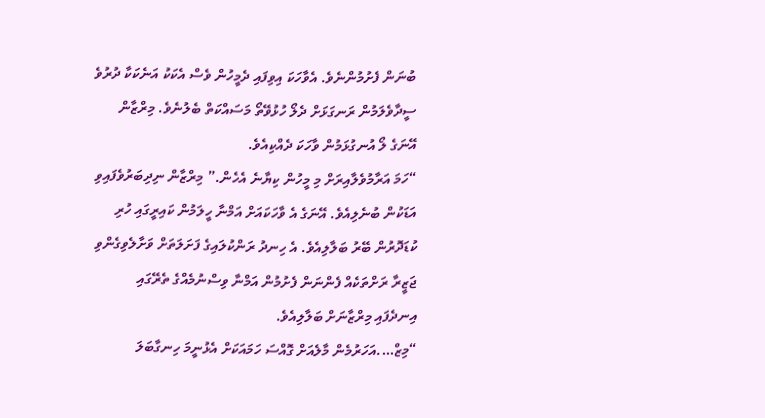ބުނަން ފެށުމުންނެވެ. އެވާހަކަ އިވިފައި ދެމީހުން ވެސް އެކަކު އަނެކަކާ ދުރުވެ ސީދާވެލަމުން ރަނގަޅަށް ދެލޯ ހުޅުވޭތޯ މަސައްކަތް ބެލުނެވެ. މިރްޒާން އޭނަގެ ލޯ އުނގުޅަމުން ވާހަކަ ދެއްކިއެވެ.
“ހަމަ އަރާމުވެލާއިރަށް މި މީހުން ކިޔާނެ އެހެން.” މިރްޒާން ނިދިބަރުވެފައިވި އަޑަކުން ބުނެލިއެވެ. އޭނަގެ އެ ވާހަކައަށް އަމްނާ ހީލަމުން ކައިރީގައި ހުރި ކުޑަދޮރުން ބޭރު ބަލާލިއެވެ. އެ ހިނދު ރަންކުލައިގެ ފަށަލަތަށް ވަށާލެވިގެންވި ޖަޒީރާ ރަށްތަކެއް ފެންނަން ފެށުމުން އަމްނާ ވިސްނުމެއްގެ ތެރޭގައި އިނދެފައި މިރްޒާނަށް ބަލާލިއެވެ.
“މިޒް….އަހަރުމެން މާލެއަށް ގޮއްސަ ހަމައަކަށް އެޅުނީމަ ހިނގާބަލަ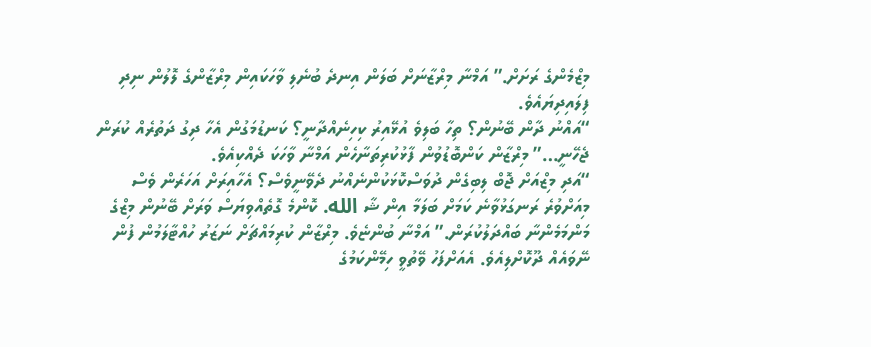މިޒްމެންގެ ރަށަށް.” އަމްނާ މިރްޒާނަށް ބަލަން އިނދެ ބުނެލި ވާހަކައިން މިރްޒާންގެ ލޮލުން ނިދި ފިލައިދިޔައެވެ.
“އައްނު ދާން ބޭނުން؟ ތިހާ ބަލިވެ އުޅޭއިރު ކިހިނެއްދާނީ؟ ކަނޑުމަގުން އެހާ ދިގު ދަތުރެއް ކުރަން ޖެހޭނީ…” މިރްޒާން ކަންބޮޑުވުން ފާޅުކުރިތަނާހެން އަމްނާ ވާހަކަ ދެއްކިއެވެ.
“އަދި މިޒްއަށް ޖޮބް ލިބިގެން ދުވަސްކޮޅަކުންނެއްނު ދެވޭނީވެސް؟ އެހާއިރަށް އަހަރެން ވެސް މިއަށްވުރެ ރަނގަޅުވާނެ ކަމަށް ބަލަމާ އިން ޝާ الله. ކޮންމެ ގޮތެއްވިޔަސް ވަރަށް ބޭނުން މިޒްގެ މަންމަމެންނާ ބައްދަލުކުރަން.” އަމްނާ ބުންޏެވެ. މިރްޒާން ކުރިމައްޗަށް ނަޒަރު ހުއްޓާލަމުން ފުން ނޭވައެއް ދޫކޮށްލިއެވެ. އެއަށްފަހު ވޭތުވީ ހިމޭންކަމުގެ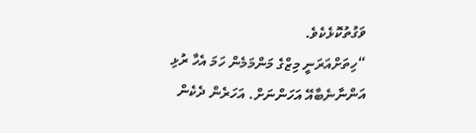ވަގުތުކޮޅެކެވެ.
“ހިތަށްއަރަނީ މިޒްގެ މަންމަމެން ހަމަ އެހާ ރުޅި އަންނާނެބާއޭ އަހަންނަށް. އަހަރެން ދެކެން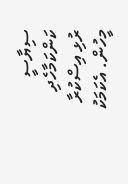ސިޔާސީ ކަންކަމާހެދި ރުޅި އިސްކުރާ މީހުން. އެކަމަކު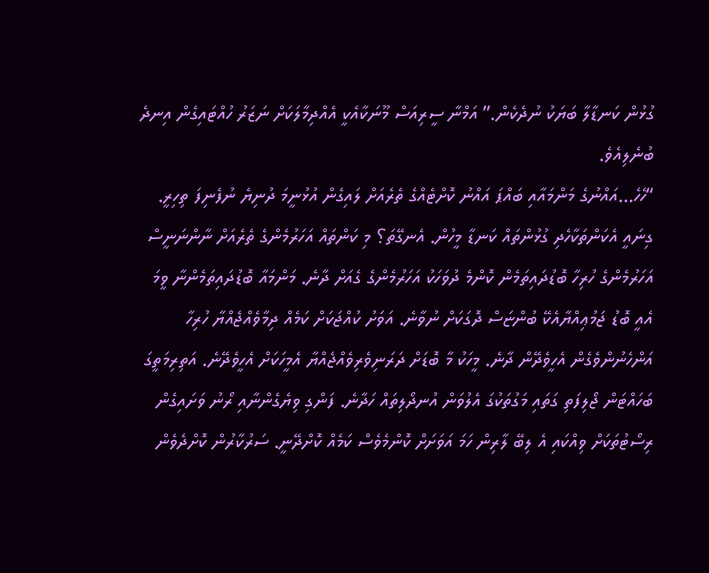ގުޅުން ކަނޑާލާ ބަޔަކު ނުދެކެން.” އަމްނާ ސީރިއަސް މޫނަކާއެކީ އެއްދިމާލަކަށް ނަޒަރު ހުއްޓައިގެން އިނދެ ބުނެލިއެވެ.
“ހެހެ…އައްނުގެ މަންމައާއި ބައްޕަ އައްނު ކޮށްޓެއްގެ ތެރެއަށް ލައިގެން އުޅުނީމަ ދުނިޔެ ނުފެނިފަ ތިހިރީ. ގިނައީ އެކަންތަކާހެދި ގުޅުންތައް ކަނޑާ މީހުން. އެނގޭތަ؟ މި ކަންތައް އަހަރުމެންގެ ތެރެއަށް ނާންނަނީސް އަހަރުމެންގެ ހުރިހާ ބޮޑުދައިތަމެން ކޮންމެ ދުވަހަކު އަހަރުމެންގެ ގެއަށް ދާނެ. މަންމައާ ބޮޑުދައިތަމެންނާ ވީމަ އެއީ ބޮޑު ޖަމުޢިއްޔާއެކޭ ބުންޏަސް ދޮގަކަށް ނުވާނެ. އަވަށު ކުއްޖަކަށް ކަމެއް ދިމާވެއްޖެއްޔާ ހުރިހާ އަންހެނުންވެގެން އެހީވެދޭން ދާނެ. މީހަކު މާ ބޮޑަށް ދަރަނިވެރިވެއްޖެއްޔާ އެމީހަކަށް އެހީވެދޭނެ. އަތިރިމަތީގަ ބަހައްޓަން ޖޯލިފަތި ގަތައި މަގުތަކުގަ އެލުވަން އުނދޯލިތައް ހަދާނެ. ފަންގި ވިޔެގެންނާއި ރޯނު ވަށައިގެން ރިސޯޓުތަކަށް ވިއްކައި އެ ލިބޭ ލާރިން ހަމަ އަވަށަށް ކޮންމެވެސް ކަމެއް ކޮށްދޭނީ. ސަރުކާރުން ކޮށްދެވެން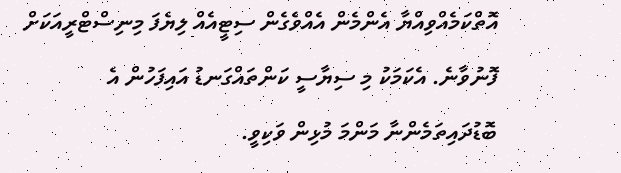އޮތްކަމެއްވިއްޔާ އެންމެން އެއްވެގެން ސިޓީއެއް ލިޔެފަ މިނިސްޓްރީއަކަށް ފޮނުވާނެ. އެކަމަކު މި ސިޔާސީ ކަންތައްގަނޑު އައިފަހުން އެ ބޮޑުދައިތަމެންނާ މަންމަ މުޅިން ވަކިވީ.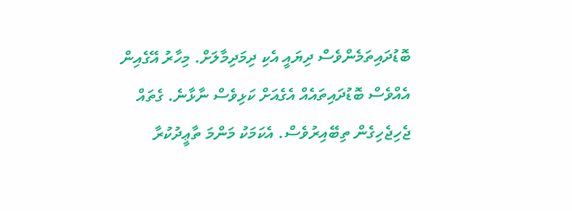ބޮޑުދައިތަމެންވެސް ދިޔައީ އެކި ދިމަދިމާލަށް. މިހާރު އޭގެއިން އެއްވެސް ބޮޑުދައިތައެއް އެގެއަށް ކަޅިވެސް ނާޅާނެ. ގެތައް ޖެހިޖެހިގެން ތިބޭއިރުވެސް. އެކަމަކު މަންމަ ތާޢީދުކުރާ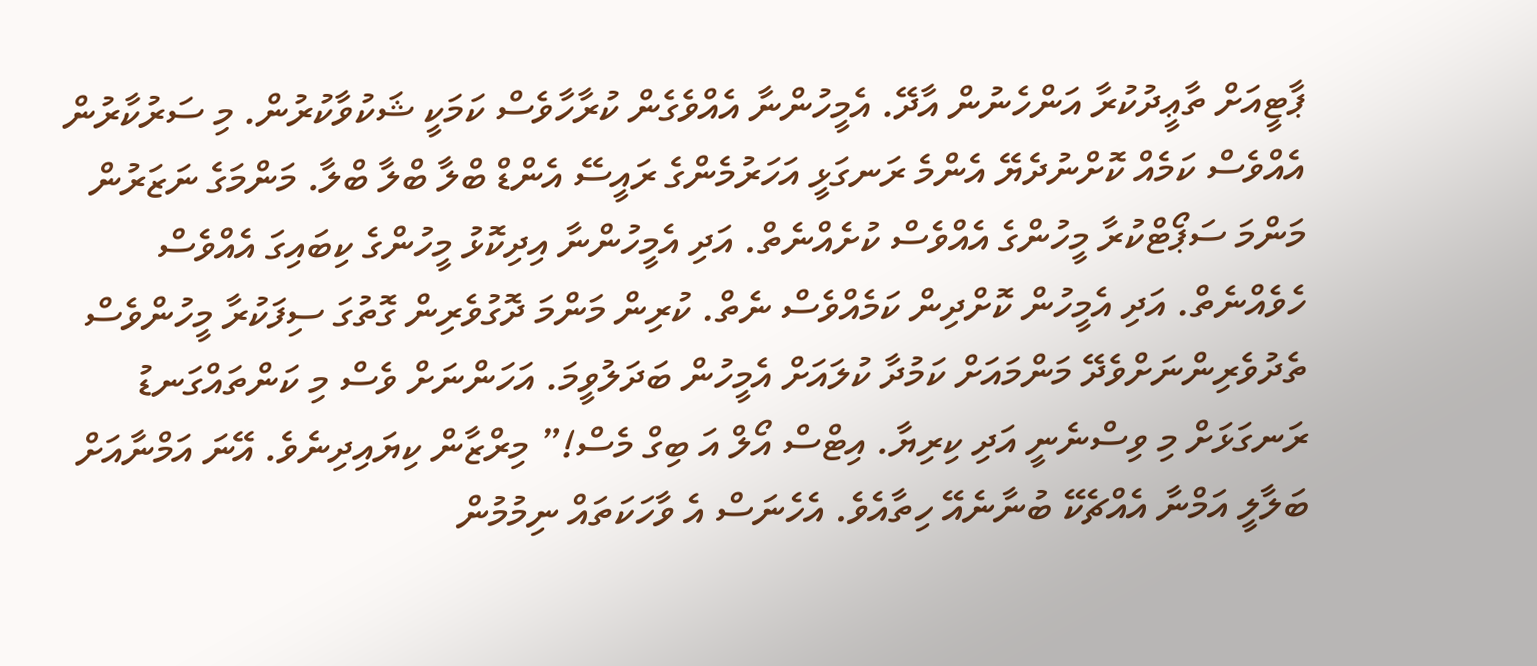ޕާޓީއަށް ތާޢީދުކުރާ އަންހެނުން އާދޭ. އެމީހުންނާ އެއްވެގެން ކުރާހާވެސް ކަމަކީ ޝަކުވާކުރުން. މި ސަރުކާރުން އެއްވެސް ކަމެއް ކޮށްނުދެޔޭ އެންމެ ރަނގަޅީ އަހަރުމެންގެ ރައީސޭ އެންޑް ބްލާ ބްލާ ބްލާ. މަންމަގެ ނަޒަރުން މަންމަ ސަޕޯޓްކުރާ މީހުންގެ އެއްވެސް ކުށެއްނެތް. އަދި އެމީހުންނާ އިދިކޮޅު މީހުންގެ ކިބައިގަ އެއްވެސް ހެވެއްނެތް. އަދި އެމީހުން ކޮށްދިން ކަމެއްވެސް ނެތް. ކުރިން މަންމަ ދޮގުވެރިން ގޮތުގަ ސިފަކުރާ މީހުންވެސް ތެދުވެރިންނަށްވެދޭ މަންމައަށް ކަމުދާ ކުލައަށް އެމީހުން ބަދަލުވީމަ. އަހަންނަށް ވެސް މި ކަންތައްގަނޑު ރަނގަޅަށް މި ވިސްނެނީ އަދި ކިރިޔާ. އިޓްސް އޯލް އަ ބިގް މެސް!” މިރްޒާން ކިޔައިދިނެވެ. އޭނަ އަމްނާއަށް ބަލާލީ އަމްނާ އެއްޗެކޭ ބުނާނެއޭ ހިތާއެވެ. އެހެނަސް އެ ވާހަކަތައް ނިމުމުން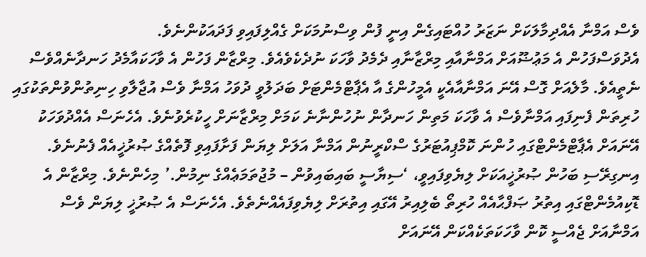ވެސް އަމްނާ އެއްދިމާލަކަށް ނަޒަރު ހުއްޓައިގެން އިނީ ފުން ވިސްނުމަކަށް ގެއްލިފައިވި ފަދައަކުންނެވެ.
އެދުވަސްފަހުން އެ މަޢުޟޫއަށް އަމްނާއާއި މިރްޒާނާއި ދެމެދު ވާހަކަ ނުދެކެވެއެވެ. މިރްޒާން ފަހުން އެ ވާހަކައާމެދު ހަނދާނެއްވެސް ނެތީއެވެ. މާލެއަށް ގޮސް އޭނަ އަމްނާއާއެކީ އެމީހުންގެ އާ އެޕާޓްމެންޓަށް ބަދަލުވީ ދުވަހު އަމްނާ ވެސް އުޖާލާވި ހިނިތުންވުންތަކުގައި ހުރިތަން ފެނިފައި އަމްނާވެސް އެ ވާހަކަ މަތިން ހަނދާން ނުހުންނާނެ ކަމަށް މިރްޒާނަށް ހީކުރެވުނެވެ. އެހެނަސް އެއްދުވަހަކު އޭނައަށް އެޕާޓްމެންޓްގައި ހުންނަ ކޮމްޕިއުޓަރުގެ ސްކްރީނުން އަމްނާ އަލަށް ލިޔަން ފަށާފައިވި ފޮތެއްގެ ޞުރުޚީއެއް ފެނުނެވެ. އިނގިރޭސި ބަހުން ޞުރުޚީއަކަށް ލިޔެވިފައިވީ، ‘ސިޔާސީ ބައިބައިވުން – މުޖުތަމަޢެއްގެ ނިމުން.’ މިހެންނެވެ. މިރްޒާން އެ ޑޮކިއުމެންޓްގައި އިތުރު ޞަފްޙާއެއް ހުރިތޯ ބެލިއިރު އޭގައި އިތުރަށް ލިޔެވިފައެއްނެތެވެ. އެހެނަސް އެ ޞުރުޚީ ލިޔަން ވެސް އަމްނާއަށް ޖެއްސީ ކޮން ވާހަކަތަކެއްކަން އޭނައަށް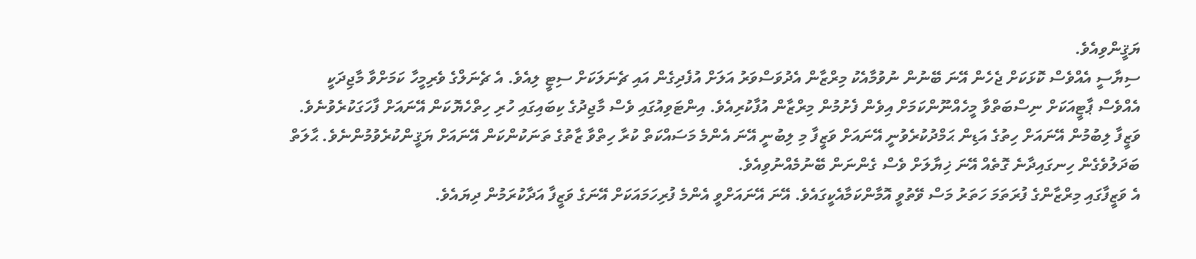ޔަޤީންވިއެވެ.
ސިޔާސީ އެއްވެސް ކޮޅަކަށް ޖެހެން އޭނަ ބޭނުން ނުވުމާއެކު މިރްޒާން އެދުވަސްވަރު އަލަށް އުފެދިގެން އައި ޗެނަލަކަށް ސިޓީ ލިއެވެ. އެ ޗެނަލްގެ ވެރިމީހާ ކަމަށްވާ މާޖިދަކީ އެއްވެސް ޕާޓީއަކަށް ނިސްބަތްވާ މީހެއްނޫންކަމަށް އިވެން ފެށުމުން މިރްޒާން އުފާކުރިއެވެ. އިންޓަވިއުގައި ވެސް މާޖިދުގެ ކިބައިގައި ހުރި ހިތްހެޔޮކަން އޭނައަށް ފާހަގަކުރެވުނެވެ. ވަޒީފާ ލިބުމުން އޭނައަށް ހިތުގެ އަޑިން ޙަމްދުކުރެވުނީ އޭނައަށް ވަޒީފާ މި ލިބުނީ އޭނަ އެންމެ މަސައްކަތް ކުރާ ހިތްވާ ޒާތުގެ ތަނަކުންކަން އޭނައަށް ޔަޤީންކުރެވުމުންނެވެ. ޙާލަތް ބަދަލުވެގެން ހިނގައިދާނެ ގޮތެއް އޭނަ ޚިޔާލަށް ވެސް ގެންނަން ބޭނުމެއްނުވިއެވެ.
އެ ވަޒީފާގައި މިރްޒާންގެ ފުރަތަމަ ހަތަރު މަސް ވޭތުވީ އޮމާންކަމާއެކީގައެވެ. އޭނަ އޭނައަށްވީ އެންމެ ފުރިހަމައަކަށް އޭނަގެ ވަޒީފާ އަދާކުރަމުން ދިޔައެވެ.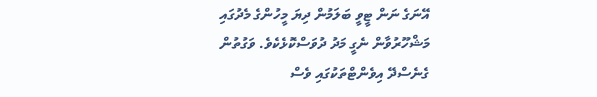އޭނަގެ ނަން ޓީވީ ބަލަމުން ދިޔަ މީހުންގެ މެދުގައި މަޝްހޫރުވާން ނެގީ މަދު ދުވަސްކޮޅެކެވެ. ވަގުތުން ގެނެސްދޭ އިވެންޓްތަކުގައި ވެސް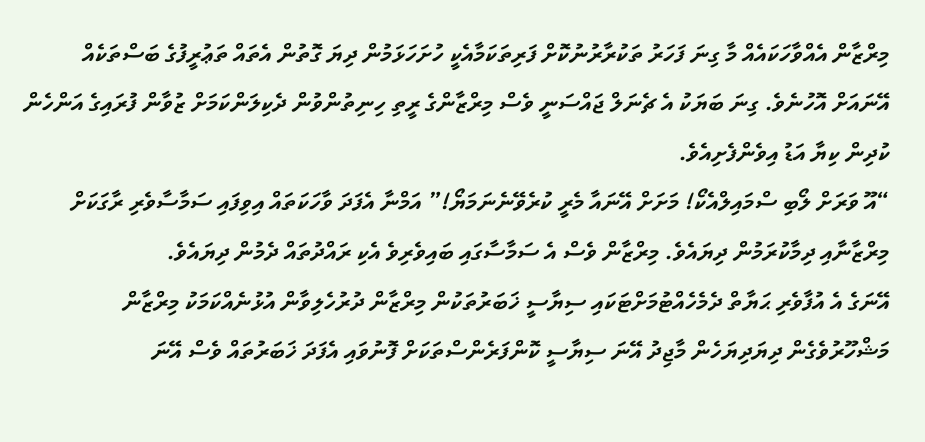މިރްޒާން އެއްވާހަކައެއް މާ ގިނަ ފަހަރު ތަކުރާރުނުކޮށް ފަރިތަކަމާއެކީ ހުށަހަޅަމުން ދިޔަ ގޮތުން އެތައް ތަޢުރީފުގެ ބަސްތަކެއް އޭނައަށް އޮހުނެވެ. ގިނަ ބަޔަކު އެ ޗެނަލް ޖައްސަނީ ވެސް މިރްޒާންގެ ރީތި ހިނިތުންވުން ދެކިލަންކަމަށް ޒުވާން ފުރައިގެ އަންހެން ކުދިން ކިޔާ އަޑު އިވެންފެށިއެވެ.
“އޫ ވަރަށް ލޯބި ސްމައިލްއެކޯ! މަށަށް އޭނައާ މެރީ ކުރެވޭނެނަމަޔޯ!” އަމްނާ އެފަދަ ވާހަކަތައް އިވިފައި ސަމާސާވެރި ރާގަކަށް މިރްޒާނާއި ދިމާކުރަމުން ދިޔައެވެ. މިރްޒާން ވެސް އެ ސަމާސާގައި ބައިވެރިވެ އެކި ރައްދުތައް ދެމުން ދިޔައެވެ.
އޭނަގެ އެ އުފާވެރި ޙަޔާތް ދެމެހެއްޓުމަށްޓަކައި ސިޔާސީ ޚަބަރުތަކުން މިރްޒާން ދުރުހެލިވާން އުޅުނެއްކަމަކު މިރްޒާން މަޝްހޫރުވެގެން ދިޔަދިޔަހެން މާޖިދު އޭނަ ސިޔާސީ ކޮންފަރެންސްތަކަށް ފޮނުވައި އެފަދަ ޚަބަރުތައް ވެސް އޭނަ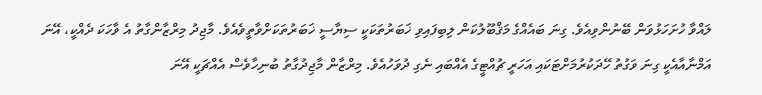ލައްވާ ހުށަހަޅުވަން ބޭނުންވިއެވެ. ގިނަ ބައެއްގެ މަޤްބޫލުކަން ލިބިފައިވި ޚަބަރުތަކަކީ ސިޔާސީ ޚަބަރުތަކަށްވާތީވެއެވެ. މާޖިދު މިރްޒާންގާތު އެ ވާހަކަ ދެއްކީ، އޭނަ އަމްނާއާއެކީ ގިނަ ވަގުތު ހޭދަކުރުމަށްޓަކައި އަހަރީ ޗުއްޓީގެ އެއްބައި ނެގި ދުވަހުއެވެ. މިރްޒާން މާޖިދުގާތު ބުނިހާވެސް އެއްޗަކީ އޭނަ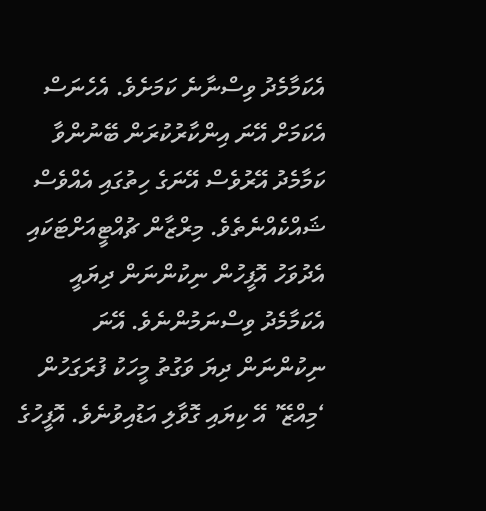އެކަމާމެދު ވިސްނާނެ ކަމަށެވެ. އެހެނަސް އެކަމަށް އޭނަ އިންކާރުކުރަން ބޭނުންވާ ކަމާމެދު އޭރުވެސް އޭނަގެ ހިތުގައި އެއްވެސް ޝައްކެއްނެތެވެ. މިރްޒާން ޗުއްޓީއަށްޓަކައި އެދުވަހު އޮފީހުން ނިކުންނަން ދިޔައީ އެކަމާމެދު ވިސްނަމުންނެވެ. އޭނަ ނިކުންނަން ދިޔަ ވަގުތު މީހަކު ފުރަގަހުން ‘މިއްޒޭ’ އޭ ކިޔައި ގޮވާލި އަޑުއިވުނެވެ. އޮފީހުގެ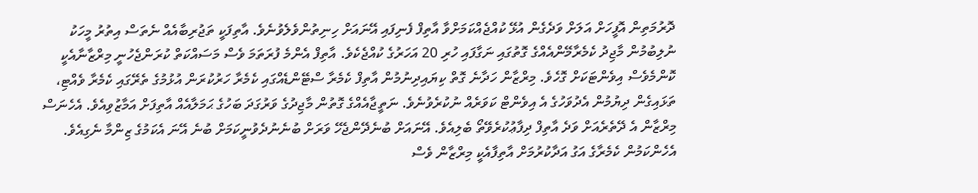ދޮރުމަތިން އޮފީހަށް އަލަށް ވަދެގެން އުޅޭ ކުއްޖެއްކަމަށްވާ އާތިފް ފެނިފައި އޭނައަށް ހިނިތުންވެލެވުނެވެ. އާތިފަކީ ތަޖުރިބާއެއް ނެތަސް އިތުރު މީހަކު ނުލިބުމުން މާޖިދު ކެމެރާމޭންއެއްގެ ގޮތުގައި ނަގާފައި ހުރި 20 އަހަރުގެ ކުއްޖެކެވެ. އާތިފް އެންމެ ފުރަތަމަ ވެސް މަސައްކަތް ކުރަންޖެހުނީ މިރްޒާނާއެކީ ކޮންމެވެސް އިވެންޓަކަށް ގޮހެވެ. މިރްޒާން ހަދާނެ ގޮތް ކިޔައިދިނުމުން އާތިފް ކެމެރާ ސްޓޭންޑެއްގައި ކެމެރާ ހަރުކުރަން އުޅުމުގެ ތެރޭގައި ކެމެރާ ވެއްޓި، ތަޅައިގެން ދިޔުމުން އެދުވަހުގެ އެ އިވެންޓް ކަވަރެއް ނުކުރެވުނެވެ. ނަތީޖާއެއްގެ ގޮތުން މާޖިދުގެ ވަރުގަދަ ބަހުގެ ޙަމަލާއެއް އާތިފަށް އަމާޒުވިއެވެ. އެހެނަސް މިރްޒާން އެ ދޭތެރެއަށް ވަދެ އާތިފް ދިފާޢުކުރެވޭތޯ ބެލިއެވެ. އޭނައަށް ބުނެދޭންޖެހޭ ވަރަށް ބުނެނުދެވުނީކަމަށް ބުނެ އޭނަ އެކަމުގެ ޒިންމާ ނެގިއެވެ. އެހެންކަމުން ކެމެރާގެ އަގު އަދާކުރުމަށް އާތިފާއެކީ މިރްޒާން ވެސް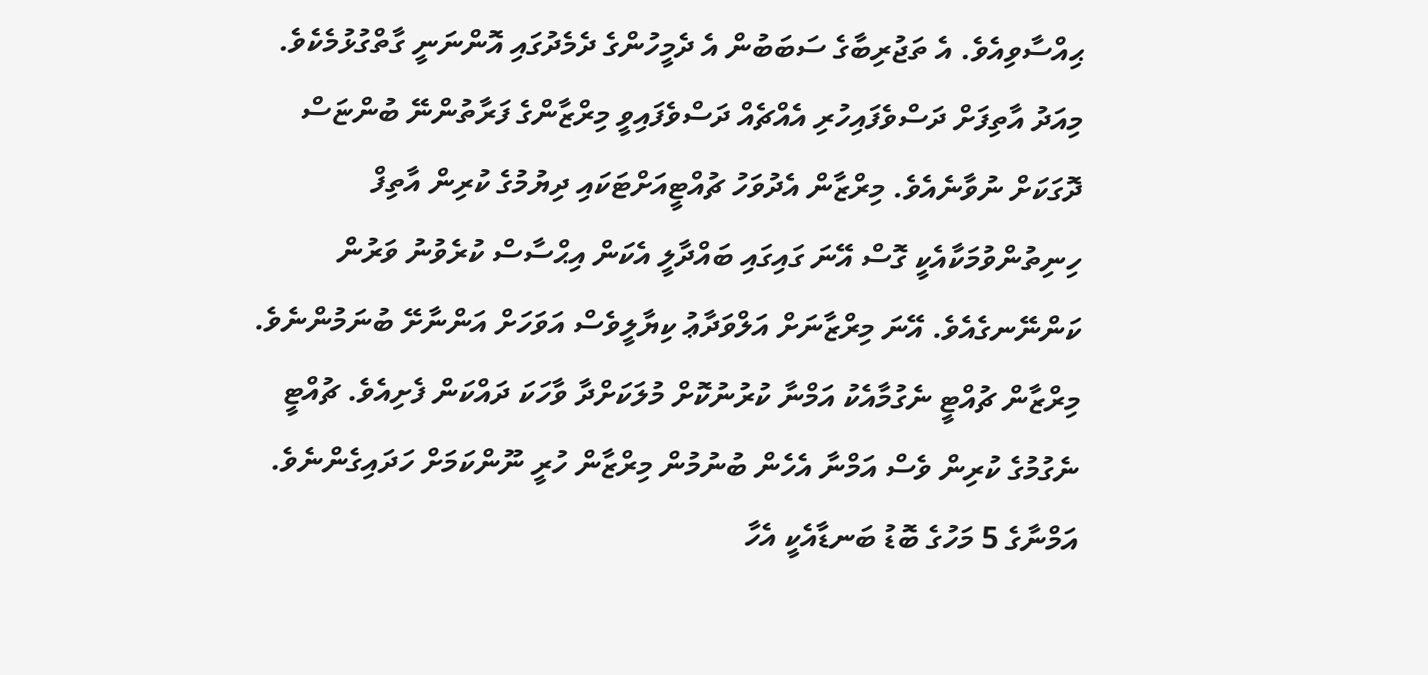ޙިއްސާވިއެވެ. އެ ތަޖުރިބާގެ ސަބަބުން އެ ދެމީހުންގެ ދެމެދުގައި އޮންނަނީ ގާތްގުޅުމެކެވެ. މިއަދު އާތިފަށް ދަސްވެފައިހުރި އެއްޗެއް ދަސްވެފައިވީ މިރްޒާންގެ ފަރާތުންނޭ ބުންޏަސް ދޮގަކަށް ނުވާނެއެވެ. މިރްޒާން އެދުވަހު ޗުއްޓީއަށްޓަކައި ދިޔުމުގެ ކުރިން އާތިފް ހިނިތުންވުމަކާއެކީ ގޮސް އޭނަ ގައިގައި ބައްދާލީ އެކަން އިޙްސާސް ކުރެވުނު ވަރުން ކަންނޭނގެއެވެ. އޭނަ މިރްޒާނަށް އަލްވަދާޢު ކިޔާލީވެސް އަވަހަށް އަންނާށޭ ބުނަމުންނެވެ.
މިރްޒާން ޗުއްޓީ ނެގުމާއެކު އަމްނާ ކުރުނުކޮށް މުލަކަށްދާ ވާހަކަ ދައްކަން ފެށިއެވެ. ޗުއްޓީ ނެގުމުގެ ކުރިން ވެސް އަމްނާ އެހެން ބުނުމުން މިރްޒާން ހުރީ ނޫންކަމަށް ހަދައިގެންނެވެ. އަމްނާގެ 5 މަހުގެ ބޮޑު ބަނޑާއެކީ އެހާ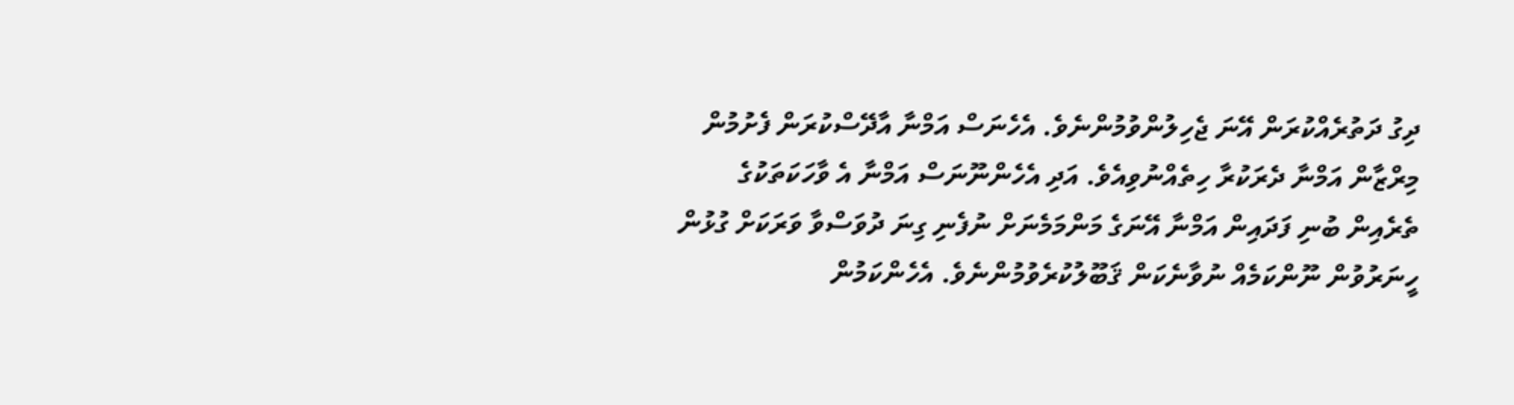ދިގު ދަތުރެއްކުރަން އޭނަ ޖެހިލުންވުމުންނެވެ. އެހެނަސް އަމްނާ އާދޭސްކުރަން ފެށުމުން މިރްޒާން އަމްނާ ދެރަކުރާ ހިތެއްނުވިއެވެ. އަދި އެހެންނޫނަސް އަމްނާ އެ ވާހަކަތަކުގެ ތެރެއިން ބުނި ފަދައިން އަމްނާ އޭނަގެ މަންމަމެނަށް ނުފެނި ގިނަ ދުވަސްވާ ވަރަކަށް ގުޅުން ހީނަރުވުން ނޫންކަމެއް ނުވާނެކަން ޤަބޫލުކުރެވުމުންނެވެ. އެހެންކަމުން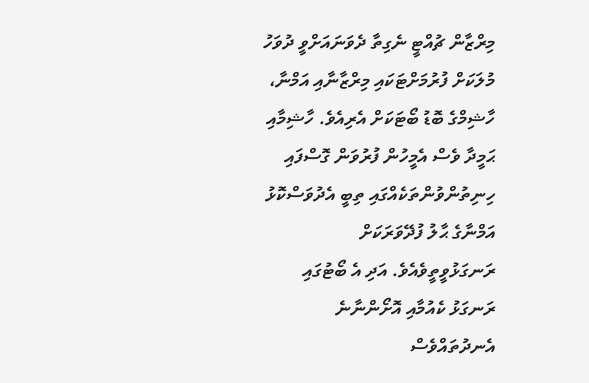މިރްޒާން ޗުއްޓީ ނެގިތާ ދެވަނައަށްވީ ދުވަހު މުލަކަށް ފުރުމަށްޓަކައި މިރްޒާނާއި އަމްނާ، ހާޝިމްގެ ބޮޑު ބޯޓަކަށް އެރިއެވެ. ހާޝިމާއި ޙަމީދާ ވެސް އެމީހުން ފުރުވަން ގޮސްފައި ހިނިތުންވުންތަކެއްގައި ތިބީ އެދުވަސްކޮޅު އަމްނާގެ ޙާލު ފުދޭވަރަކަށް ރަނގަޅުވީތީވެއެވެ. އަދި އެ ބޯޓުގައި ރަނގަޅު ކެއުމާއި އޮށޯންނާނެ އެނދުތައްވެސް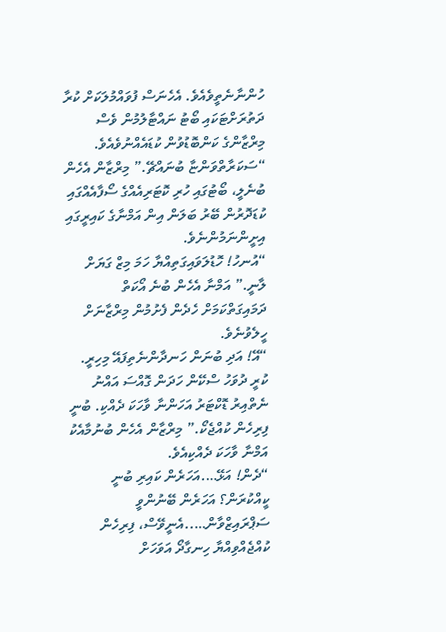ހުންނާނެތީވެއެވެ. އެހެނަސް ފުވައްމުލަކަށް ކުރާ ދަތުރަށްޓަކައި ބޯޓު ނައްޓާލުމުން ވެސް މިރްޒާންގެ ކަންބޮޑުވުން ކުޑައެއްނުވެއެވެ.
“ސަކަރާތްވަންޏާ ބުނައްޗޭ.” މިރްޒާން އެހެން ބުނެލީ، ބޯޓުގައި ހުރި ކޮޓަރިއެއްގެ ސޯފާއެއްގައި ކުޑަދޮރުން ބޭރު ބަލަން އިން އަމްނާގެ ކައިރީގައި އިށީންނަމުންނެވެ.
“އުނހު! ހޮޑުލަވައިގަތިއްޔާ ހަމަ މިޒް ގަޔަށް ލާނީ.” އަމްނާ އެހެން ބުނެ އޯކަތް ދަމައިގަތްކަމަށް ހެދެން ފެށުމުން މިރްޒާނަށް ހީލެވުނެވެ.
“އޭ! އަދި ބުނަން ހަނދާންނެތިފައޭ މިހިރީ. ކުރީ ދުވަހު ސްކޭން ހަދަން ގޮއްސަ އައްނު ނެތްއިރު ޑޮކްޓަރު އަހަންނާ ވާހަކަ ދެއްކި. ބުނީ ފިރިހެން ކުއްޖެކޯ.” މިރްޒާން އެހެން ބުނުމާއެކު އަމްނާ ވާހަކަ ދެއްކިއެވެ.
“ދެން! އަޅޭ….އަހަރެން ކައިރި ބުނީ ކީއްކުރަން؟ އަހަރެން ބޭނުންވީ ސަޕްރައިޒްވާން…..އެނީވޭސް، ފިރިހެން ކުއްޖެއްވިއްޔާ ހިނގާދޯ އަވަހަށް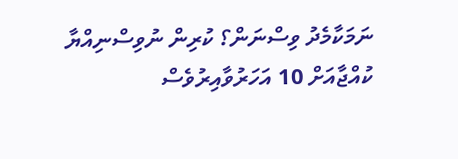ނަމަކާމެދު ވިސްނަން؟ ކުރިން ނުވިސްނިއްޔާ ކުއްޖާއަށް 10 އަހަރުވާއިރުވެސް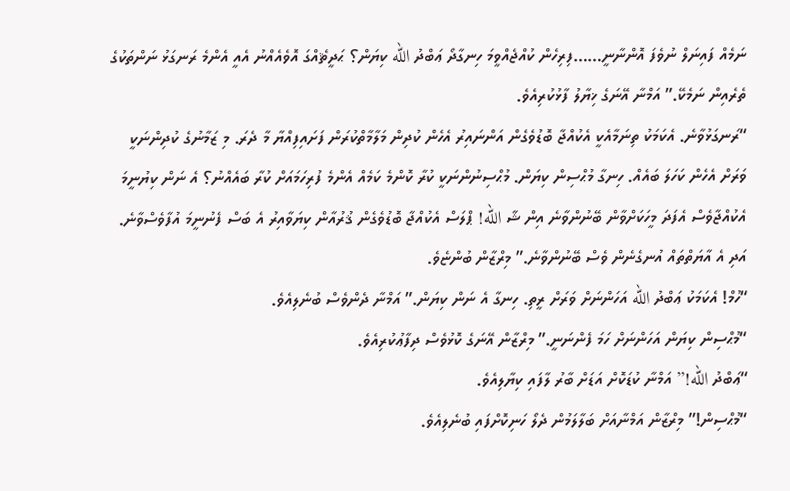ނަމެއް ފައިނަލް ނުވެފަ އޮންނާނީ……ފިރިހެން ކުއްޖެއްވީމަ ހިނގާދޯ ޢަބްދު الله ކިޔަން؟ ޙަދީޘެއްގަ އޮވެއެއްނު އެއީ އެންމެ ރަނގަޅު ނަންތަކުގެ ތެރެއިން ނަމެކޭ.” އަމްނާ އޭނަގެ ޚިޔާލު ފާޅުކުރިއެވެ.
“ރަނގަޅުވާނެ. އެކަމަކު ތިނަމާއެކީ އެކުއްޖާ ބޮޑުވެގެން އަންނައިރު އެހެން ކުދިން މަލާމާތްކުރަން ފަށައިފިއްޔާ މާ ދެރަ. މި ޒަމާނުގެ ކުދިންނަކީ ވަރަށް އެހެން ކަހަލަ ބައެއް. ހިނގާ މުޙްސިން ކިޔަން. މުޙްސިނުންނަކީ ކުރާ ކޮންމެ ކަމެއް އެންމެ ފުރިހަމައަށް ކުރާ ބައެއްނު؟ އެ ނަން ކިޔުނީމަ އެކުއްޖާވެސް އެފަދަ މީހަކަށްވާން ބޭނުންވާނެ އިން ޝާ الله! ޕްލަސް އެކުއްޖާ ބޮޑުވެގެން ޤުރުއާން ކިޔަވާއިރު އެ ބަސް ފެނުނީމަ އުފާވެސްވާނެ. އަދި އެ އާޔަތްތައް އުނގެނެން ވެސް ބޭނުންވާނެ.” މިރްޒާން ބުންޏެވެ.
“ހުމް! އެކަމަކު ޢަބްދު الله އަހަންނަށް ވަރަށް ރީތި. ހިނގާ އެ ނަން ކިޔަން.” އަމްނާ ދެންވެސް ބުނެލިއެވެ.
“މުޙްސިން ކިޔަން އަހަންނަށް ހަމަ ފެންނަނީ.” މިރްޒާން އޭނަގެ ކޮޅުވެސް ދިފާޢުކުރިއެވެ.
“ޢަބްދު الله!” އަމްނާ ކުޑަކޮށް އަޑަށް ބާރު ލާފައި ކިޔާލިއެވެ.
“މުޙްސިން!” މިރްޒާން އަމްނާއަށް ބަލާލަމުން ދެލޯ ހަނިކޮށްފައި ބުނެލިއެވެ.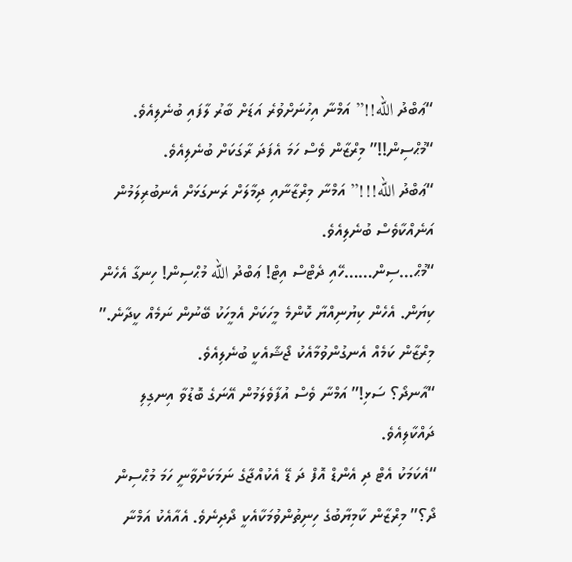“ޢަބްދު الله!!” އަމްނާ އިހުނަށްވުރެ އަޑަށް ބާރު ލާފައި ބުނެލިއެވެ.
“މުޙްސިން!!” މިރްޒާން ވެސް ހަމަ އެފަދަ ރާގަކަށް ބުނެލިއެވެ.
“ޢަބްދު الله!!!” އަމްނާ މިރްޒާނާއި ދިމާލަށް ރަނގަޅަށް އެނބުރިލަމުން އަނެއްކާވެސް ބުނެލިއެވެ.
“މުޙް…ސިން……ހޭއި ދެޓްސް އިޓް! ޢަބްދު الله މުޙްސިން! ހިނގާ އެހެން ކިޔަން. އެހެން ކިޔުނިއްޔާ ކޮންމެ މީހަކަށް އެމީހަކު ބޭނުން ނަމެއް ކީދާނެ.” މިރްޒާން ކަމެއް އެނގުންވުމާއެކު ޖޯޝާއެކީ ބުނެލިއެވެ.
“އާނދޯ؟ ސަޅި!” އަމްނާ ވެސް އުފާވެލަމުން އޭނަގެ ބޮޑުވާ އިނގިލި ދައްކާލިއެވެ.
“އެކަމަކު އެޓް ދި އެންޑް އޮފް ދަ ޑޭ އެކުއްޖާގެ ނަމަކަށްވާނީ ހަމަ މުޙްސިން ދޯ؟” މިރްޒާން ކާމިޔާބުގެ ހިނިތުންވުމަކާއެކީ ދޯދިނެވެ. އެއާއެކު އަމްނާ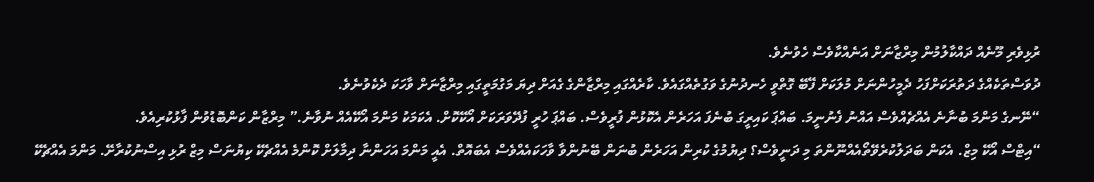ރުޅިވެރި މޫނެއް ދައްކާލުމުން މިރްޒާނަށް އަނެއްކާވެސް ހެވުނެވެ.
ދުވަސްތަކެއްގެ ދަތުރަކަށްފަހު ދެމީހުންނަށް މުލަކަށް ފޭބޭ ގޮތްވީ ހެނދުނުގެ ވަގުތެއްގައެވެ. ކާރެއްގައި މިރްޒާންގެ ގެއަށް ދިޔަ މަގުމަތީގައި މިރްޒާނަށް ވާހަކަ ދެކެވުނެވެ.
“ނޭނގެ މަންމަ ބުނާނެ އެއްޗެއްވެސް އައްނު ފެނުނީމަ. ބައްޕަ ކައިރީގަ ބުނެފަ އަހަރެން އެކޮޅުން ފުރީވެސް. ބައްޕަ ހުރީ ފުދޭވަރަކަށް އޯކޭކޮށް. އެކަމަކު މަންމަ އޯކޭއެއް ނުވާނެ.” މިރްޒާން ކަންބޮޑުވުން ފާޅުކުރިއެވެ.
“އިޓްސް އޯކޭ މިޒް. އެކަން ބަދަލުކުރެވޭތޯއެއްނޫންތަ މި ދަނީވެސް؟ ދިޔުމުގެ ކުރިން އަހަރެން ބުނަން ބޭނުންވާ ވާހަކައެއްވެސް އެބައޮތް. އެއީ މަންމަ އަހަންނާ ދިމާލަށް ކޮންމެ އެއްޗެކޭ ކިޔުނަސް މިޒް ރުޅި އިސްނުކުރާށޭ. މަންމަ އެއްޗެކޭ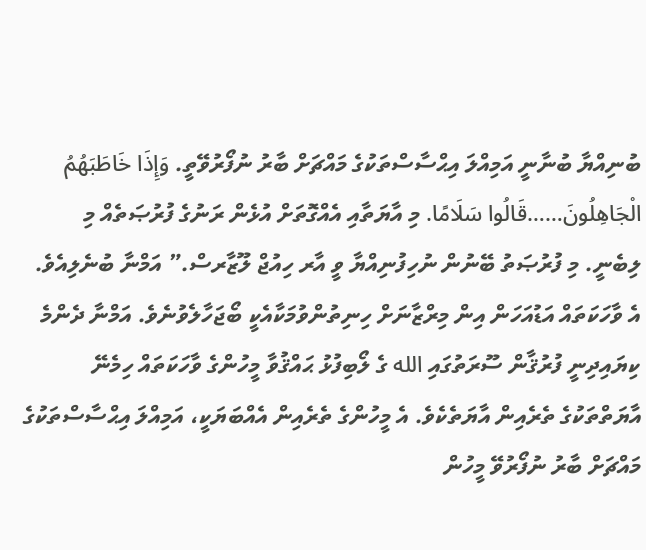ބުނިއްޔާ ބުނާނީ އަމިއްލަ އިޙްސާސްތަކުގެ މައްޗަށް ބާރު ނުފޯރުވޭތީ. وَإِذَا خَاطَبَهُمُ الْجَاهِلُونَ……قَالُوا سَلَامًا. މި އާޔަތާއި އެއްގޮތަށް އުޅެން ރަނުގެ ފުރުޞަތެއް މި ލިބެނީ. މި ފުރުޞަތު ބޭނުން ނުހިފުނިއްޔާ ވީ އާރ ހިއުޖް ލޫޒާރސް.” އަމްނާ ބުނެލިއެވެ. އެ ވާހަކަތައް އަޑުއަހަން އިން މިރްޒާނަށް ހިނިތުންވުމަކާއެކީ ބޯޖަހާލެވުނެވެ. އަމްނާ ދެންމެ ކިޔައިދިނީ ފުރުޤާން ސޫރަތުގައި الله ގެ ލޯބިފުޅު ޙައްޤުވާ މީހުންގެ ވާހަކަތައް ހިމެނޭ އާޔަތްތަކުގެ ތެރެއިން އާޔަތެކެވެ. އެ މީހުންގެ ތެރެއިން އެއްބަޔަކީ، އަމިއްލަ އިޙްސާސްތަކުގެ މައްޗަށް ބާރު ނުފޯރުވޭ މީހުން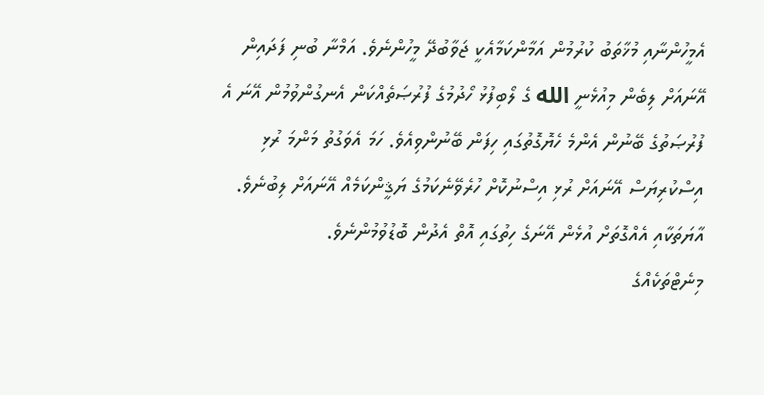އެމީހުންނާއި މުޚާތަބު ކުރުމުން އަމާންކަމާއެކީ ޖަވާބުދޭ މީހުންނެވެ. އަމްނާ ބުނި ފަދައިން އޭނައަށް ލިބެން މިއުޅެނީ الله ގެ ލޯބިފުޅު ހޯދުމުގެ ފުރުޞަތެއްކަން އެނގުންވުމުން އޭނަ އެ ފުރުޞަތުގެ ބޭނުން އެންމެ ހެޔޮގޮތުގައި ހިފަން ބޭނުންވިއެވެ. ހަމަ އެވަގުތު މަންމަ ރުޅި އިސްކުރިޔަސް އޭނައަށް ރުޅި އިސްނުކޮށް ހުރެވޭނެކަމުގެ ޔަޤީންކަމެއް އޭނައަށް ލިބުނެވެ. އާޔަތަކާއި އެއްގޮތަށް އުޅެން އޭނަގެ ހިތުގައި އޮތް އެދުން ބޮޑުވުމުންނެވެ.
މިނެޓްތަކެއްގެ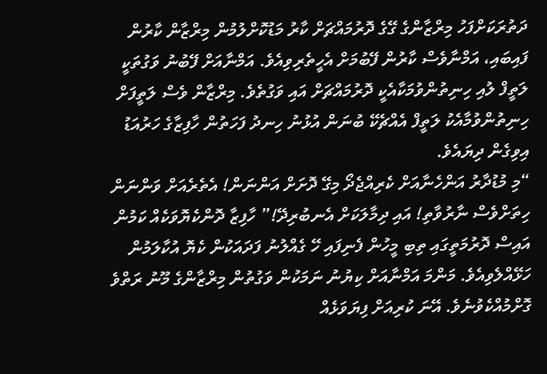ދަތުރަކަށްފަހު މިރްޒާންގެ ގޭގެ ދޮރުމައްޗަށް ކާރު މަޑުކޮށްލުމުން މިރްޒާން ކާރުން ފައިބައި، އަމްނާވެސް ކާރުން ފޭބުމަށް އެހީތެރިވިއެވެ. އަމްނާއަށް ފޭބުނު ވަގުތަކީ ލަތީފް ލުއި ހިނިތުންވުމަކާއެކީ ދޮރުމައްޗަށް އައި ވަގުތެވެ. މިރްޒާން ވެސް ލަތީފަށް ހިނިތުންވުމާއެކު ލަތީފް އެއްޗެކޭ ބުނަން އުޅުނު ހިނދު ފަހަތުން ހާފިޒާގެ ހަރުއަޑު އިވިގެން ދިޔައެވެ.
“މި މުޑުދާރު އަންހެނާއަށް ކެރިއްޖެދޯ މިގޭ ދޮށަށް އަންނަން! އެތެރެއަށް ވަންނަން ހިތަށްވެސް ނާރުވާތި! އައި ދިމާލަކަށް އެނބުރިދޭ!” ހާފިޒާ ދޮންކެޔޮވަކެއް ކަމުން އައިސް ދޮރުމަތީގައި ތިބި މީހުން ފެނިފައި ހޭ ގެއްލުނު ފަދައަކުން ކެޔޮ އުކާލަމުން ހަޅޭއްލެވިއެވެ. މަންމަ އަމްނާއަށް ކިޔުނު ނަމަކުން ވަގުތުން މިރްޒާންގެ މޫނު ރަތްވެ ގޮށްމުއްކެވުނެވެ. އޭނަ ކުރިއަށް ފިޔަވަޅެއް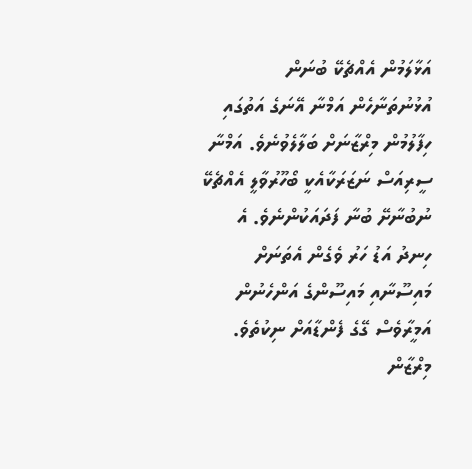އަޅާލަމުން އެއްޗެކޭ ބުނަން އުޅުނުތަނާހެން އަމްނާ އޭނަގެ އަތުގައި ހިފާލުމުން މިރްޒާނަށް ބަލާލެވުނެވެ. އަމްނާ ސީރިއަސް ނަޒަރަކާއެކީ ބޯހޫރުވާލީ އެއްޗެކޭ ނުބުނާށޭ ބުނާ ފަދައަކުންނެވެ. އެ ހިނދު އަޑު ހަރު ވެގެން އެތަނަށް މައިސޫނާއި މައިސޫންގެ އަންހެނުން އަމީރާވެސް ގޭގެ ފެންޑާއަށް ނިކުތެވެ. މިރްޒާން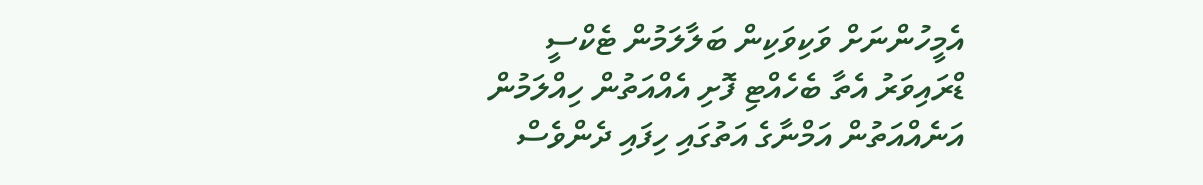އެމީހުންނަށް ވަކިވަކިން ބަލާލަމުން ޓެކްސީ ޑްރައިވަރު އެތާ ބެހެއްޓި ފޮށި އެއްއަތުން ހިއްލަމުން އަނެއްއަތުން އަމްނާގެ އަތުގައި ހިފައި ދެންވެސް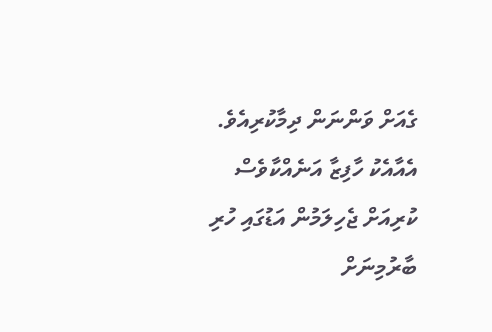ގެއަށް ވަންނަން ދިމާކުރިއެވެ. އެއާއެކު ހާފިޒާ އަނެއްކާވެސް ކުރިއަށް ޖެހިލަމުން އަޑުގައި ހުރި ބާރުމިނަށް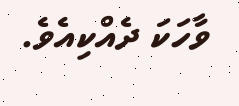ވާހަކަ ދެއްކިއެވެ.